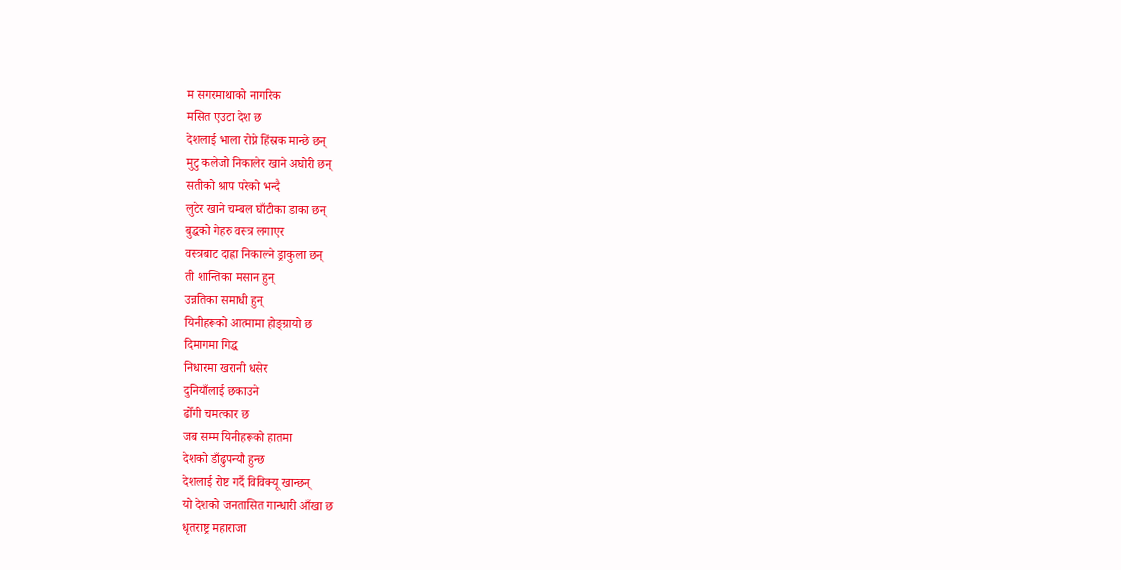म सगरमाथाको नागरिक
मसित एउटा देश छ
देशलाई भाला रोप्ने हिंस्रक मान्छे छन्
मुटु कलेजो निकालेर खाने अघोरी छन्
सतीको श्राप परेको भन्दै
लुटेर खाने चम्बल घाँटीका डाका छन्
बुद्धको गेहरु वस्त्र लगाएर
वस्त्रबाट दाह्रा निकाल्ने ड्राकुला छन्
ती शान्तिका मसान हुन्
उन्नतिका समाधी हुन्
यिनीहरूको आत्मामा होङ्ग्रायो छ
दिमागमा गिद्ध
निधारमा खरानी धसेर
दुनियाँलाई छकाउने
ढोँगी चमत्कार छ
जब सम्म यिनीहरूको हातमा
देशको डाँढुपन्यौ हुन्छ
देशलाई रोष्ट गर्दै विविक्यू खान्छन्
यो देशको जनतासित गान्धारी आँखा छ
धृतराष्ट्र महाराजा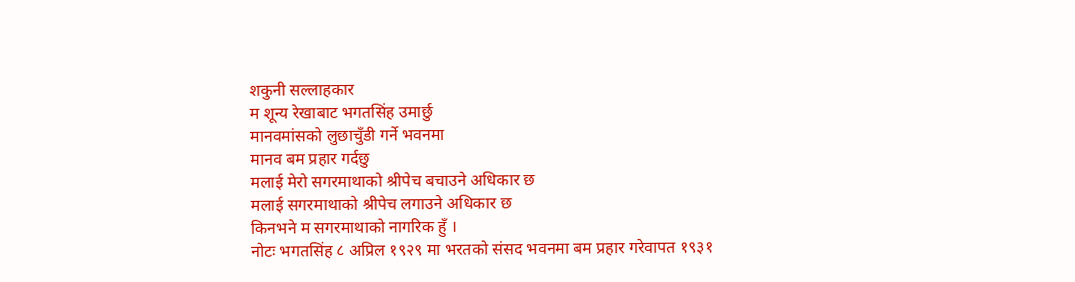शकुनी सल्लाहकार
म शून्य रेखाबाट भगतसिंह उमार्छु
मानवमांसको लुछाचुँडी गर्ने भवनमा
मानव बम प्रहार गर्दछु
मलाई मेरो सगरमाथाको श्रीपेच बचाउने अधिकार छ
मलाई सगरमाथाको श्रीपेच लगाउने अधिकार छ
किनभने म सगरमाथाको नागरिक हुँ ।
नोटः भगतसिंह ८ अप्रिल १९२९ मा भरतको संसद भवनमा बम प्रहार गरेवापत १९३१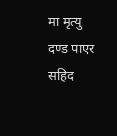मा मृत्यु दण्ड पाएर सहिद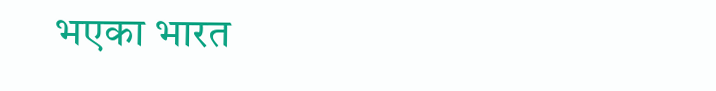भएका भारत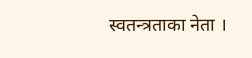स्वतन्त्रताका नेता ।